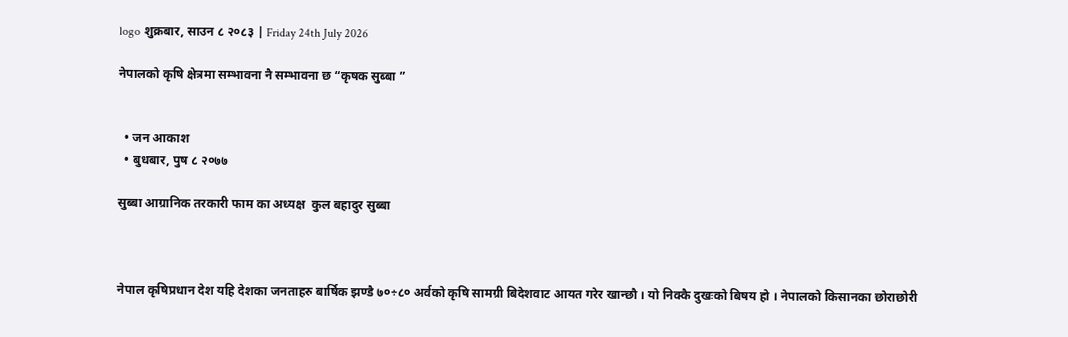logo शुक्रबार, साउन ८ २०८३ | Friday 24th July 2026

नेपालको कृषि क्षेत्रमा सम्भावना नै सम्भावना छ “कृषक सुब्बा ”


  • जन आकाश
  • बुधबार, पुष ८ २०७७

सुब्बा आग्रानिक तरकारी फाम का अध्यक्ष  कुल बहादुर सुब्बा



नेपाल कृषिप्रधान देश यहि देशका जनताहरु बार्षिक झण्डै ७०÷८० अर्वको कृषि सामग्री बिदेशवाट आयत गरेर खान्छौ । यो निक्कै दुखःको बिषय हो । नेपालको किसानका छोराछोरी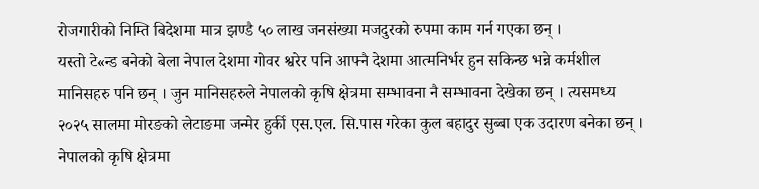रोजगारीको निम्ति बिदेशमा मात्र झण्डै ५० लाख जनसंख्या मजदुरको रुपमा काम गर्न गएका छन् ।
यस्तो टे«न्ड बनेको बेला नेपाल देशमा गोवर श्वरेर पनि आफ्नै देशमा आत्मनिर्भर हुन सकिन्छ भन्ने कर्मशील मानिसहरु पनि छन् । जुन मानिसहरुले नेपालको कृषि क्षेत्रमा सम्भावना नै सम्भावना देखेका छन् । त्यसमध्य २०२५ सालमा मोरङको लेटाङमा जन्मेर हुर्की एस.एल. सि.पास गरेका कुल बहादुर सुब्बा एक उदारण बनेका छन् । नेपालको कृषि क्षेत्रमा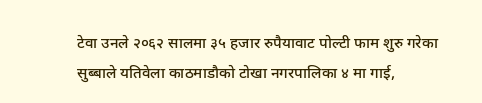टेवा उनले २०६२ सालमा ३५ हजार रुपैयावाट पोल्टी फाम शुरु गरेका सुब्बाले यतिवेला काठमाडौको टोखा नगरपालिका ४ मा गाई,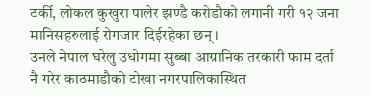टर्की, लोकल कुखुरा पालेर झण्डै करोडौको लगानी गरी १२ जना मानिसहरुलाई रोगजार दिईरहेका छन् ।
उनले नेपाल घरेलु उधोगमा सुब्बा आग्रानिक तरकारी फाम दर्ता नै गरेर काठमाडौको टोखा नगरपालिकास्थित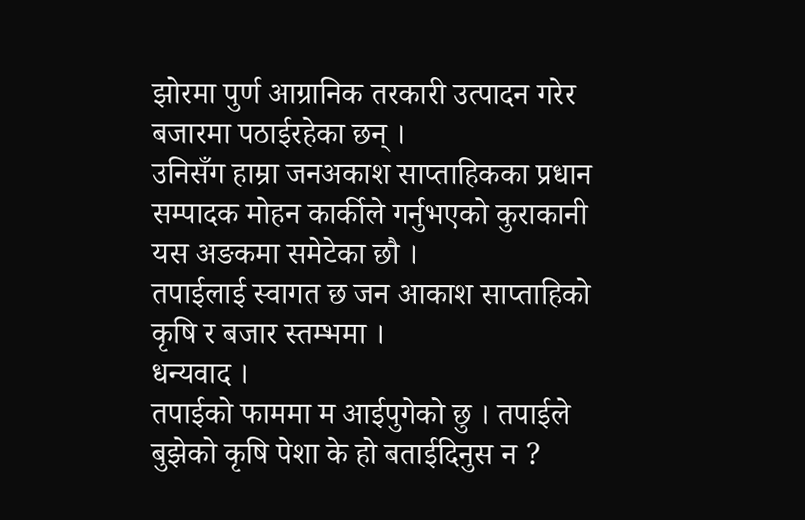झोरमा पुर्ण आग्रानिक तरकारी उत्पादन गरेर बजारमा पठाईरहेका छन् ।
उनिसँग हाम्रा जनअकाश साप्ताहिकका प्रधान सम्पादक मोहन कार्कीले गर्नुभएको कुराकानी यस अङकमा समेटेका छौ ।
तपाईलाई स्वागत छ जन आकाश साप्ताहिको कृषि र बजार स्तम्भमा ।
धन्यवाद ।
तपाईको फाममा म आईपुगेको छु । तपाईले बुझेको कृषि पेशा के हो बताईदिनुस न ?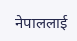नेपाललाई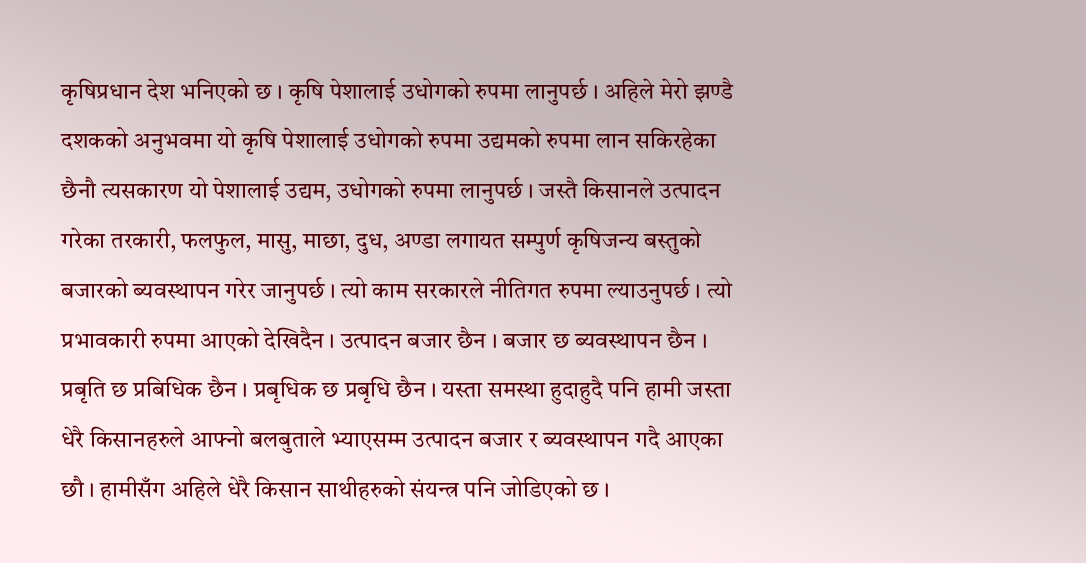कृषिप्रधान देश भनिएको छ । कृषि पेशालाई उधोगको रुपमा लानुपर्छ । अहिले मेरो झण्डै दशकको अनुभवमा यो कृषि पेशालाई उधोगको रुपमा उद्यमको रुपमा लान सकिरहेका छैनौ त्यसकारण यो पेशालाई उद्यम, उधोगको रुपमा लानुपर्छ । जस्तै किसानले उत्पादन गरेका तरकारी, फलफुल, मासु, माछा, दुध, अण्डा लगायत सम्पुर्ण कृषिजन्य बस्तुको बजारको ब्यवस्थापन गरेर जानुपर्छ । त्यो काम सरकारले नीतिगत रुपमा ल्याउनुपर्छ । त्यो प्रभावकारी रुपमा आएको देखिदैन । उत्पादन बजार छैन । बजार छ ब्यवस्थापन छैन । प्रबृति छ प्रबिधिक छैन । प्रबृधिक छ प्रबृधि छैन । यस्ता समस्था हुदाहुदै पनि हामी जस्ता धेरै किसानहरुले आफ्नो बलबुताले भ्याएसम्म उत्पादन बजार र ब्यवस्थापन गदै आएका छौ । हामीसँग अहिले धेरै किसान साथीहरुको संयन्त्र पनि जोडिएको छ ।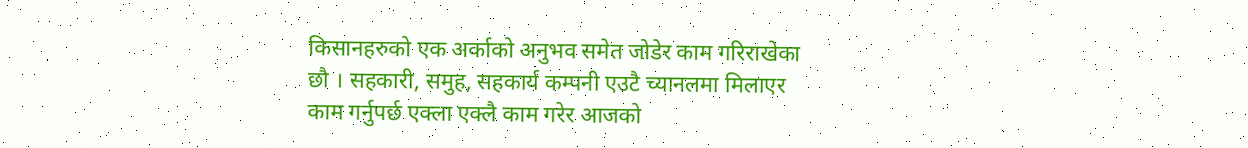किसानहरुको एक अर्काको अनुभव समेत जोडेर काम गरिराखेका छौ । सहकारी, समुह, सहकार्य कम्पनी एउटै च्यानलमा मिलाएर काम गर्नुपर्छ एक्ला एक्लै काम गरेर आजको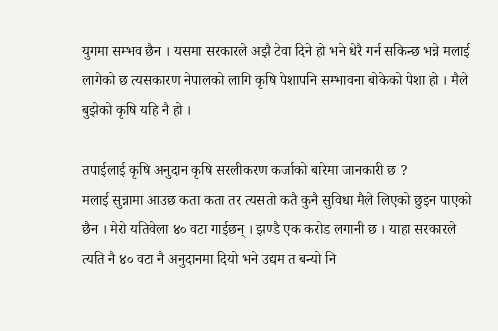युगमा सम्भव छैन । यसमा सरकारले अझै टेवा दिने हो भने धेरै गर्न सकिन्छ भन्ने मलाई लागेको छ त्यसकारण नेपालको लागि कृषि पेशापनि सम्भावना बोकेको पेशा हो । मैले बुझेको कृषि यहि नै हो ।

तपाईलाई कृषि अनुदान कृषि सरलीकरण कर्जाको बारेमा जानकारी छ ?
मलाई सुन्नामा आउछ कता कता तर त्यसतो कतै कुनै सुविधा मैले लिएको छुइन पाएको छैन । मेरो यतिवेला ४० वटा गाईछन् । झण्डै एक करोड लगानी छ । याहा सरकारले त्यति नै ४० वटा नै अनुदानमा दियो भने उद्यम त बन्यो नि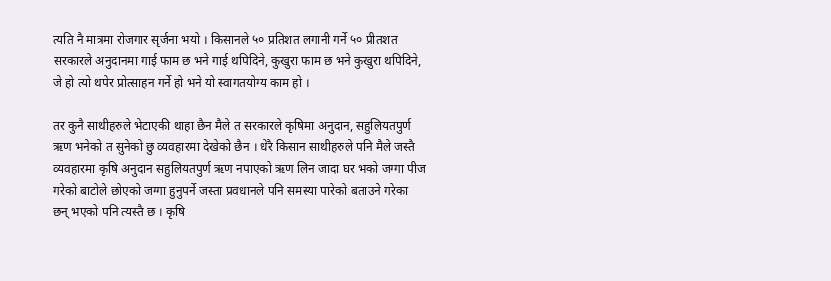त्यति नै मात्रमा रोजगार सृर्जना भयो । किसानले ५० प्रतिशत लगानी गर्ने ५० प्रीतशत सरकारले अनुदानमा गाई फाम छ भने गाई थपिदिने, कुखुरा फाम छ भने कुखुरा थपिदिने, जे हो त्यो थपेर प्रोत्साहन गर्ने हो भने यो स्वागतयोग्य काम हो ।

तर कुनै साथीहरुले भेटाएकी थाहा छैन मैले त सरकारले कृषिमा अनुदान, सहुलियतपुर्ण ऋण भनेको त सुनेको छु व्यवहारमा देखेको छैन । धेरै किसान साथीहरुले पनि मैले जस्तै व्यवहारमा कृषि अनुदान सहुलियतपुर्ण ऋण नपाएको ऋण लिन जादा घर भको जग्गा पीज गरेको बाटोले छोएको जग्गा हुनुपर्ने जस्ता प्रवधानले पनि समस्या पारेको बताउने गरेका छन् भएको पनि त्यस्तै छ । कृषि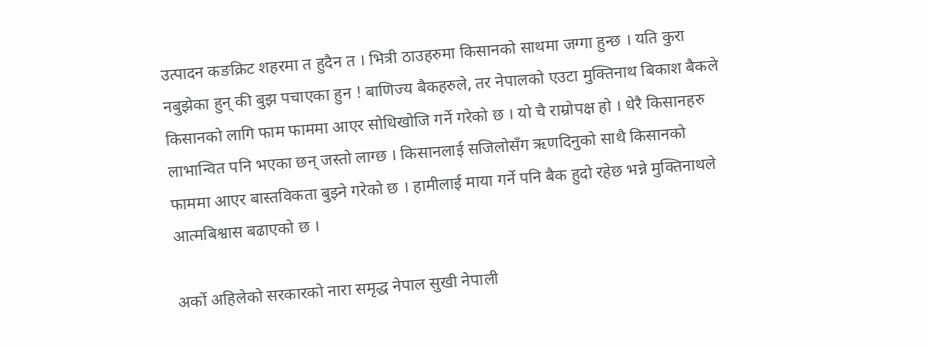उत्पादन कङक्रिट शहरमा त हुदैन त । भित्री ठाउहरुमा किसानको साथमा जग्गा हुन्छ । यति कुरा नबुझेका हुन् की बुझ पचाएका हुन ! बाणिज्य बैकहरुले, तर नेपालको एउटा मुक्तिनाथ बिकाश बैकले किसानको लागि फाम फाममा आएर सोधिखोजि गर्ने गरेको छ । यो चै राम्रोपक्ष हो । धेरै किसानहरु लाभान्वित पनि भएका छन् जस्तो लाग्छ । किसानलाई सजिलोसँग ऋणदिनुको साथै किसानको फाममा आएर बास्तविकता बुझ्ने गरेको छ । हामीलाई माया गर्ने पनि बैक हुदो रहेछ भन्ने मुक्तिनाथले आत्मबिश्वास बढाएको छ ।

अर्को अहिलेको सरकारको नारा समृद्ध नेपाल सुखी नेपाली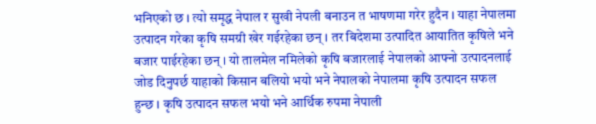भनिएको छ । त्यो समृद्ध नेपाल र सुखी नेपली बनाउन त भाषणमा गरेर हुदैन । याहा नेपालमा उत्पादन गरेका कृषि समग्री खेर गईरहेका छन् । तर बिदेशमा उत्पादित आयातित कृषिले भने बजार पाईरहेका छन् । यो तालमेल नमिलेको कृषि बजारलाई नेपालको आफ्नो उत्पादनलाई जोड दिनुपर्छ याहाको किसान बलियो भयो भने नेपालको नेपालमा कृषि उत्पादन सफल हुन्छ । कृषि उत्पादन सफल भयो भने आर्थिक रुपमा नेपाली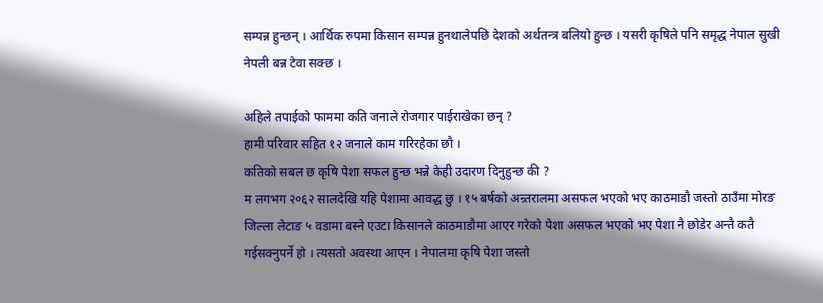सम्पन्न हुन्छन् । आर्थिक रुपमा किसान सम्पन्न हुनथालेपछि देशको अर्थतन्त्र बलियो हुन्छ । यसरी कृषिले पनि समृद्ध नेपाल सुखी नेपली बन्न टेवा सक्छ ।

अहिले तपाईको फाममा कति जनाले रोजगार पाईराखेका छन् ?
हामी परिवार सहित १२ जनाले काम गरिरहेका छौ ।
कतिको सबल छ कृषि पेशा सफल हुन्छ भन्ने केही उदारण दिनुहुन्छ की ?
म लगभग २०६२ सालदेखि यहि पेशामा आवद्ध छु । १५ बर्षको अन्र्तरालमा असफल भएको भए काठमाडौ जस्तो ठाउँमा मोरङ जिल्ला लेटाङ ५ वडामा बस्ने एउटा किसानले काठमाडौमा आएर गरेको पेशा असफल भएको भए पेशा नै छोडेर अन्तै कतै गईसक्नुपर्ने हो । त्यसतो अवस्था आएन । नेपालमा कृषि पेशा जस्तो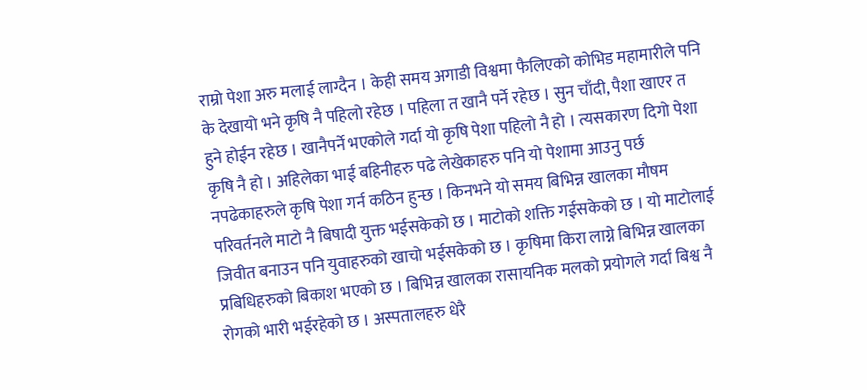राम्रो पेशा अरु मलाई लाग्दैन । केही समय अगाडी विश्वमा फैलिएको कोभिड महामारीले पनि के देखायो भने कृषि नै पहिलो रहेछ । पहिला त खानै पर्ने रहेछ । सुन चाँदी, पैशा खाएर त हुने होईन रहेछ । खानैपर्ने भएकोले गर्दा यो कृषि पेशा पहिलो नै हो । त्यसकारण दिगो पेशा कृषि नै हो । अहिलेका भाई बहिनीहरु पढे लेखेकाहरु पनि यो पेशामा आउनु पर्छ नपढेकाहरुले कृषि पेशा गर्न कठिन हुन्छ । किनभने यो समय बिभिन्न खालका मौषम परिवर्तनले माटो नै बिषादी युक्त भईसकेको छ । माटोको शक्ति गईसकेको छ । यो माटोलाई जिवीत बनाउन पनि युवाहरुको खाचो भईसकेको छ । कृषिमा किरा लाग्ने बिभिन्न खालका प्रबिधिहरुको बिकाश भएको छ । बिभिन्न खालका रासायनिक मलको प्रयोगले गर्दा बिश्व नै रोगको भारी भईरहेको छ । अस्पतालहरु धेरै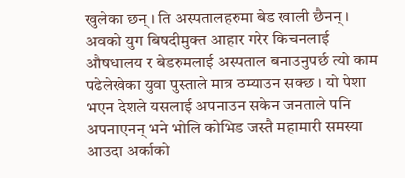खुलेका छन् । ति अस्पतालहरुमा बेड खाली छैनन् । अवको युग बिषदीमुक्त आहार गरेर किचनलाई औषधालय र बेडरुमलाई अस्पताल बनाउनुपर्छ त्यो काम पढेलेखेका युवा पुस्ताले मात्र ठम्याउन सक्छ । यो पेशा भएन देशले यसलाई अपनाउन सकेन जनताले पनि अपनाएनन् भने भोलि कोभिड जस्तै महामारी समस्या आउदा अर्काको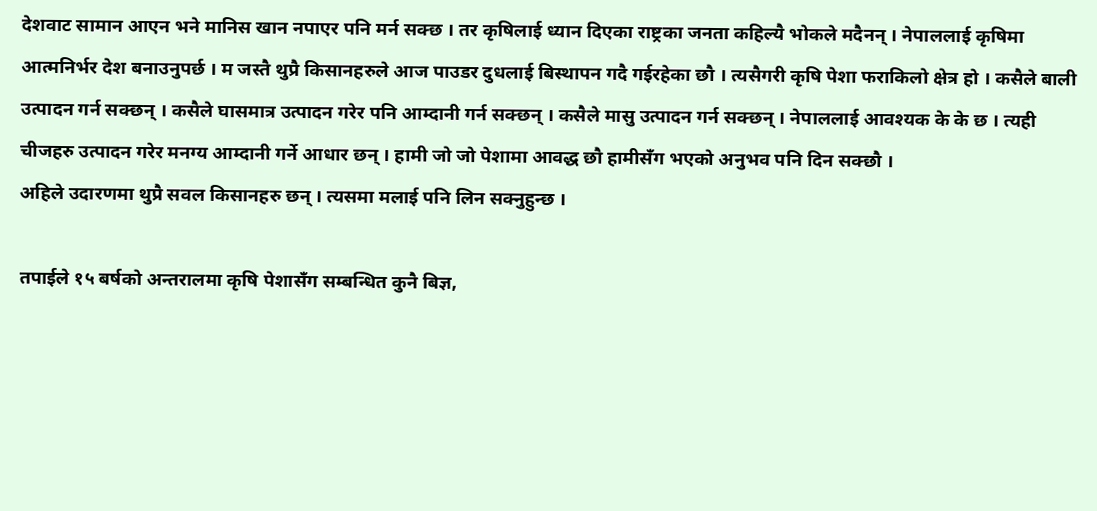देशवाट सामान आएन भने मानिस खान नपाएर पनि मर्न सक्छ । तर कृषिलाई ध्यान दिएका राष्ट्रका जनता कहिल्यै भोकले मदैनन् । नेपाललाई कृषिमा आत्मनिर्भर देश बनाउनुपर्छ । म जस्तै थुप्रै किसानहरुले आज पाउडर दुधलाई बिस्थापन गदै गईरहेका छौ । त्यसैगरी कृषि पेशा फराकिलो क्षेत्र हो । कसैले बाली उत्पादन गर्न सक्छन् । कसैले घासमात्र उत्पादन गरेर पनि आम्दानी गर्न सक्छन् । कसैले मासु उत्पादन गर्न सक्छन् । नेपाललाई आवश्यक के के छ । त्यही चीजहरु उत्पादन गरेर मनग्य आम्दानी गर्ने आधार छन् । हामी जो जो पेशामा आवद्ध छौ हामीसँग भएको अनुभव पनि दिन सक्छौ ।
अहिले उदारणमा थुप्रै सवल किसानहरु छन् । त्यसमा मलाई पनि लिन सक्नुहुन्छ ।

तपाईले १५ बर्षको अन्तरालमा कृषि पेशासँग सम्बन्धित कुनै बिज्ञ,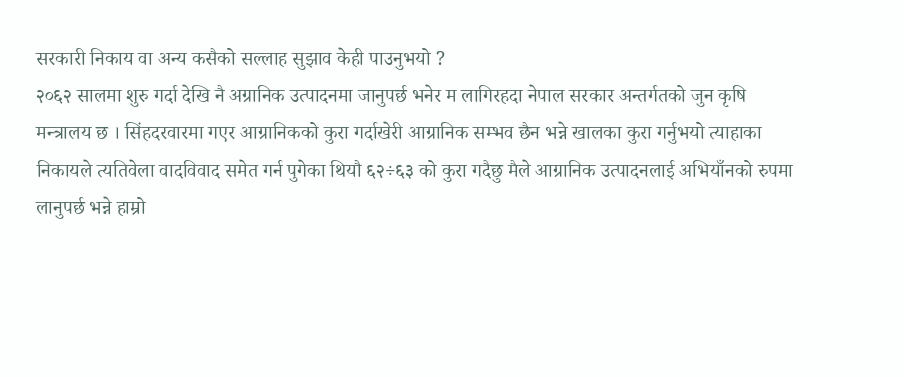सरकारी निकाय वा अन्य कसैको सल्लाह सुझाव केही पाउनुभयो ?
२०६२ सालमा शुरु गर्दा देखि नै अग्रानिक उत्पादनमा जानुपर्छ भनेर म लागिरहदा नेपाल सरकार अन्तर्गतको जुन कृषि मन्त्रालय छ । सिंहदरवारमा गएर आग्रानिकको कुरा गर्दाखेरी आग्रानिक सम्भव छैन भन्ने खालका कुरा गर्नुभयो त्याहाका निकायले त्यतिवेला वादविवाद समेत गर्न पुगेका थियौ ६२÷६३ को कुरा गदैछु मैले आग्रानिक उत्पादनलाई अभियाँनको रुपमा लानुपर्छ भन्ने हाम्रो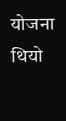योजना थियो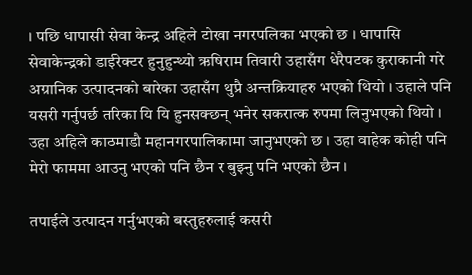। पछि धापासी सेवा केन्द्र अहिले टोखा नगरपलिका भएको छ । धापासि सेवाकेन्द्रको डाईरेक्टर हुनुहुन्थ्यो ऋषिराम तिवारी उहासँग धेरैपटक कुराकानी गरे अग्रानिक उत्पादनको बारेका उहासँग थुप्रै अन्तक्रियाहरु भएको थियो । उहाले पनि यसरी गर्नुपर्छ तरिका यि यि हुनसक्छन् भनेर सकरात्क रुपमा लिनुभएको थियो । उहा अहिले काठमाडौ महानगरपालिकामा जानुभएको छ । उहा वाहेक कोही पनि मेरो फाममा आउनु भएको पनि छैन र बुझ्नु पनि भएको छैन ।

तपाईले उत्पादन गर्नुभएको बस्तुहरुलाई कसरी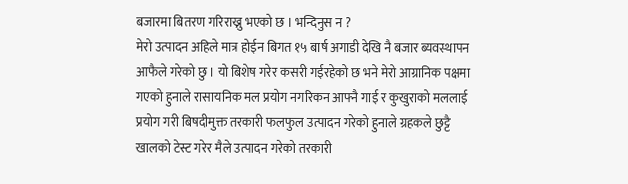बजारमा बितरण गरिराख्नु भएको छ । भन्दिनुस न ?
मेरो उत्पादन अहिले मात्र होईन बिगत १५ बार्ष अगाडी देखि नै बजार ब्यवस्थापन आफैले गरेको छु । यो बिशेष गरेर कसरी गईरहेको छ भने मेरो आग्रानिक पक्षमा गएको हुनाले रासायनिक मल प्रयोग नगरिकन आफ्नै गाई र कुखुराको मललाई प्रयोग गरी बिषदीमुक्त तरकारी फलफुल उत्पादन गरेको हुनाले ग्रहकले छुट्टै खालको टेस्ट गरेर मैले उत्पादन गरेको तरकारी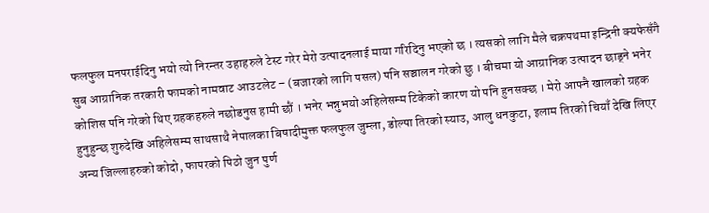फलफुल मनपराईदिनु भयो त्यो निरन्तर उहाहरुले टेस्ट गरेर मेरो उत्पादनलाई माया गरिदिनु भएको छ । त्यसको लागि मैले चक्रपथमा इन्द्रिनी क्यफेसँगै सुब आग्रानिक तरकारी फामको नामवाट आउटलेट – (बजारको लागि पसल) पनि सञ्चालन गरेको छु । बीचमा यो आग्रानिक उत्पादन छाड्ने भनेर कोशिस पनि गरेको थिए ग्रहकहरुले नछोडनुस हामी छौं । भनेर भन्नुभयो अहिलेसम्म टिकेको कारण यो पनि हुनसक्छ । मेरो आफ्नै खालको ग्रहक हुनुहुन्छ शुरुदेखि अहिलेसम्म साथसाथै नेपालका बिषादीमुक्त फलफुल जुम्ला, डोल्पा तिरको स्याउ, आलु धनकुटा, इलाम तिरको चियाँ देखि लिएर अन्य जिल्लाहरुको कोदो, फापरको पिठो जुन पुर्ण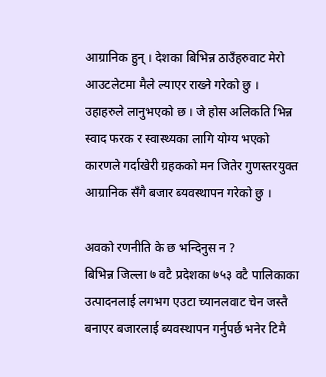आग्रानिक हुन् । देशका बिभिन्न ठाउँहरुवाट मेरो आउटलेटमा मैले ल्याएर राख्ने गरेको छु । उहाहरुले लानुभएको छ । जे होस अलिकति भिन्न स्वाद फरक र स्वास्थ्यका लागि योग्य भएको कारणले गर्दाखेरी ग्रहकको मन जितेर गुणस्तरयुक्त आग्रानिक सँगै बजार ब्यवस्थापन गरेको छु ।

अवको रणनीति के छ भन्दिनुस न ?
बिभिन्न जिल्ला ७ वटै प्रदेशका ७५३ वटै पालिकाका उत्पादनलाई लगभग एउटा च्यानलवाट चेन जस्तै बनाएर बजारलाई ब्यवस्थापन गर्नुपर्छ भनेर टिमै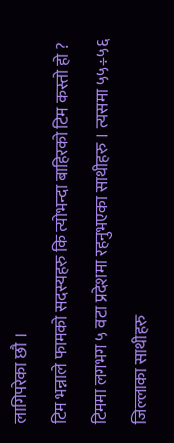लागिपरेका छौ ।
टिम भन्नाले फामको सदस्यहरु कि त्योभन्दा बाहिरको टिम कस्तो हो ?
टिममा लगभग ५ वटा प्रदेशमा रहनुभएका साथीहरु । त्यसमा ५५÷५६ जिल्लाका साथीहरु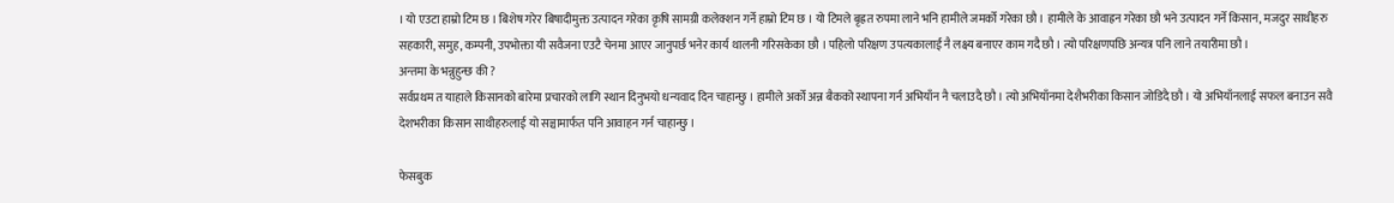। यो एउटा हाम्रो टिम छ । बिशेष गरेर बिषादीमुक्त उत्पादन गरेका कृषि सामग्री कलेक्शन गर्ने हाम्रो टिम छ । यो टिमले बृह्रत रुपमा लाने भनि हामीले जमर्को गरेका छौ । हामीले के आवाह्रन गरेका छौ भने उत्पादन गर्ने किसान, मजदुर साथीहरु सहकारी, समुह, कम्पनी, उपभोक्ता यी सवैजना एउटै चेनमा आएर जानुपर्छ भनेर कार्य थालनी गरिसकेका छौ । पहिलो परिक्षण उपत्यकालाई नै लक्ष्य बनाएर काम गदै छौ । त्यो परिक्षणपछि अन्यत्र पनि लाने तयारीमा छौ ।
अन्तमा के भन्नुहुन्छ की ?
सर्वप्रथम त याहाले किसानको बारेमा प्रचारको लागि स्थान दिनुभयो धन्यवाद दिन चाहान्छु । हामीले अर्को अन्न बैकको स्थापना गर्न अभियाँन नै चलाउदै छौ । त्यो अभियाँनमा देशैभरीका किसान जोडिदै छौ । यो अभियाँनलाई सफल बनाउन सवै देशभरीका किसान साथीहरुलाई यो सञ्चामार्फत पनि आवाहन गर्न चाहान्छु ।

फेसबुक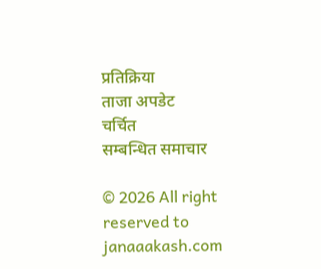प्रतिक्रिया
ताजा अपडेट
चर्चित
सम्बन्धित समाचार

© 2026 All right reserved to janaaakash.com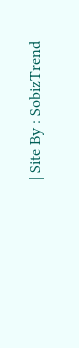| Site By : SobizTrend